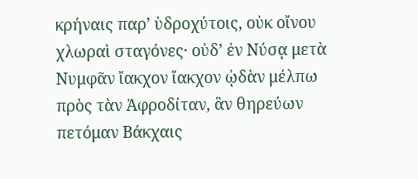κρήναις παρ’ ὑδροχύτοις, οὐκ οἴνου χλωραὶ σταγόνες· οὐδ’ ἐν Νύσᾳ μετὰ Νυμφᾶν ἴακχον ἴακχον ᾠδὰν μέλπω πρὸς τὰν Ἀφροδίταν, ἃν θηρεύων πετόμαν Βάκχαις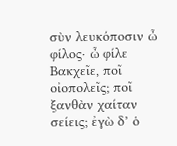σὺν λευκόποσιν ὦ φίλος· ὦ φίλε Βακχεῖε, ποῖ οἰοπολεῖς; ποῖ ξανθὰν χαίταν σείεις; ἐγὼ δ’ ὁ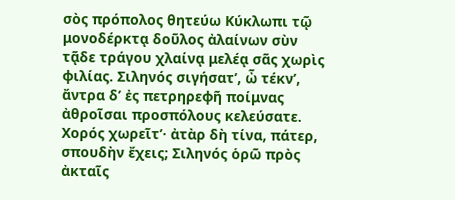σὸς πρόπολος θητεύω Κύκλωπι τῷ μονοδέρκτᾳ δοῦλος ἀλαίνων σὺν τᾷδε τράγου χλαίνᾳ μελέᾳ σᾶς χωρὶς φιλίας. Σιληνός σιγήσατ’, ὦ τέκν’, ἄντρα δ’ ἐς πετρηρεφῆ ποίμνας ἀθροῖσαι προσπόλους κελεύσατε. Χορός χωρεῖτ’· ἀτὰρ δὴ τίνα, πάτερ, σπουδὴν ἔχεις; Σιληνός ὁρῶ πρὸς ἀκταῖς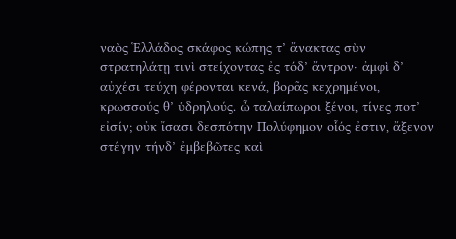ναὸς Ἑλλάδος σκάφος κώπης τ’ ἄνακτας σὺν στρατηλάτῃ τινὶ στείχοντας ἐς τόδ’ ἄντρον· ἀμφὶ δ’ αὐχέσι τεύχη φέρονται κενά, βορᾶς κεχρημένοι, κρωσσούς θ’ ὑδρηλούς. ὦ ταλαίπωροι ξένοι, τίνες ποτ’ εἰσίν; οὐκ ἴσασι δεσπότην Πολύφημον οἷός ἐστιν, ἄξενον στέγην τήνδ’ ἐμβεβῶτες καὶ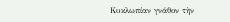Κυκλωπίαν γνάθον τὴν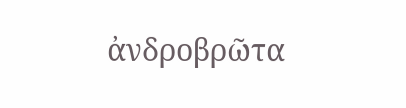ἀνδροβρῶτα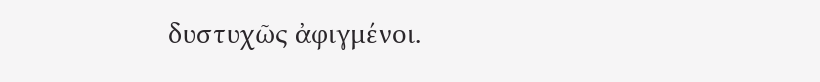δυστυχῶς ἀφιγμένοι.